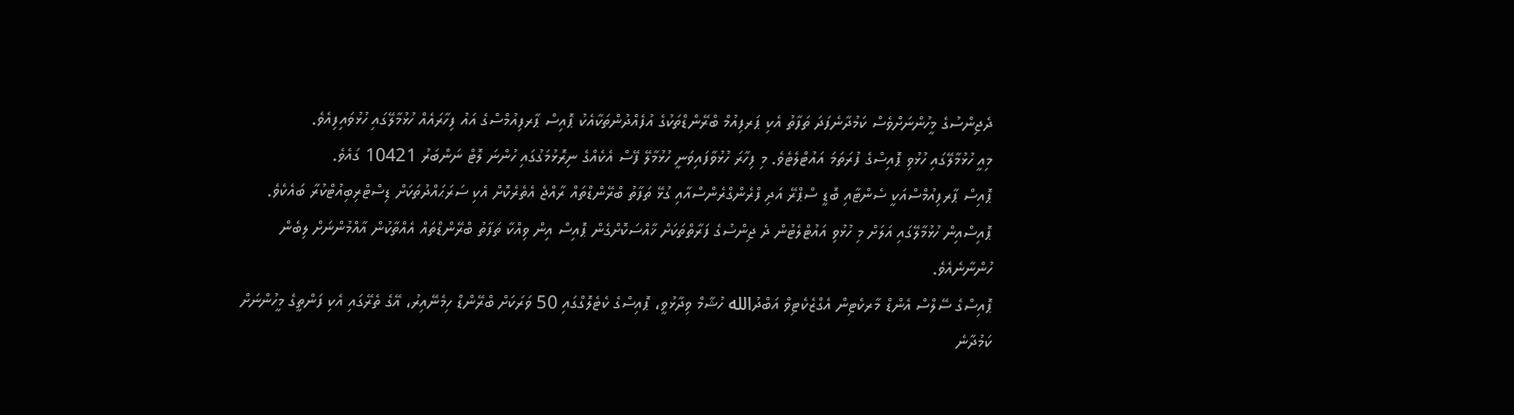ދެޖިންސުގެ މީހުންނަށްވެސް ކަމުދާނެފަދަ ތަފާތު އެކި ޕަރފިއުމް ބްރޭންޑްތަކުގެ އުފެއްދުންތަކާއެކު ޕޮއިސް ޕާރފިއުމްސްގެ އައު ފިހާރައެއް ހުޅުމާލޭގައި ހުޅުވައިފިއެވެ.
މިއީ ހުޅުމާލޭގައި ހުޅުވި ޕޮއިސްގެ ފުރަތަމަ އައުޓްލެޓެވެ. މި ފިހާރަ ހުޅުވާފައިވަނީ ހުޅުމާލޭ ފޭސް އެކެއްގެ ނިރޮޅުމަގުގައި ހުންނަ ލޮޓް ނަންބަރު 10421 ގައެވެ.
ޕޮއިސް ޕާރފިއުމްސްއަކީ ސެންޓާއި ބޮޑީ ސްޕްރޭ އަދި ފްރެންގްރެންސްއާއި ގުޅޭ ތަފާތު ބްރޭންޑްތައް ރާއްޖެ އެތެރެކޮށް އެކި ސަރަޙައްދުތަކަށް ޑިސްޓްރިބިއުޓްކުރާ ބައެކެވެ. ޕޮއިސްއިން ހުޅުމާލޭގައި އަލަށް މި ހުޅުވި އައުޓްލެޓުން ދެ ޖިންސުގެ ފަރާތްތަކަށް ޚާއްސަކޮށްގެން ޕޮއިސް އިން ވިއްކާ ތަފާތު ބްރޭންޑްތައް އެއްތާކުން އާއްމުންނަށް ލިބެން ހުންނާނެއެވެ.
ޕޮއިސްގެ ސޭލްސް އެންޑް މާރކެޓިން އެގްޒެކެޓިވް އަބްދުالله ހުޝާމް ވިދާޅުވީ، ޕޮއިސްގެ ކެޓެލޮގްގައި 50 ވަރަކަށް ބްރޭންޑް ހިމެނޭއިރު، އޭގެ ތެރޭގައި އެކި ފަންތީގެ މީހުންނަށް ކަމުދާނެ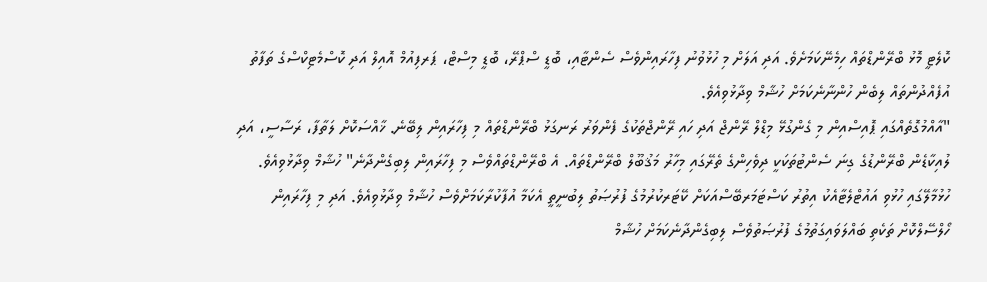ކޮލެޓީ މޮޅު ބްރޭންޑްތައް ހިމެނޭކަމަށެވެ. އަދި އަލަށް މި ހުޅުވުނު ފިހާރައިންވެސް ސެންޓާއި، ބޮޑީ ސްޕްރޭ، ބޮޑީ މިސްޓް، ޕަރފިއުމް އޮއިލް އަދި ކޮސްމެޓިކްސްގެ ތަފާތު އުފެއްދުންތައް ލިބެން ހުންނާނެކަމަށް ހުޝާމް ވިދާޅުވިއެވެ.
"އާއްމުގޮތެއްގައި ޕޮއިސްއިން މި ގެންގުޅޭ މިޑްލް ރޭންޖް އަދި ހައި ރޭންޖްތަކުގެ ފެންވަރު ރަނގަޅު ބްރޭންޑްތައް މި ފިހާރައިން ލިބޭނެ. ޚާއްސަކޮށް ލަތާފާ، ރަސާސީ، އަދި ލުއިކާޑެން ބްރޭންޑުގެ ގިނަ ސެންޓުތަކަކީ ދިވެހިންގެ ތެރޭގައި މިހާރު މަޤުބޫލް ބްރޭންޑްތައް. އެ ބްރޭންޑްތައްވެސް މި ފިހާރައިން ލިބިގެންދާނެ" ހުޝާމް ވިދާޅުވިއެވެ.
ހުޅުމާލޭގައި ހުޅުވި އައުޓްލެޓާއެކު އިތުރު ކަސްޓަމަރބޭސްއަކަށް ކޭޓަރކުރުމުގެ ފުރުޞަތު ލިބުނީތީ އެކަމާ އުފާކުރާކަމަށްވެސް ހުޝާމް ވިދާޅުވިއެވެ. އަދި މި ފިހާރައިން ހޯލްސޭލްކޮށް ތަކެތި ބައްލަވައިގަތުމުގެ ފުރުޞަތުވެސް ލިބިގެންދާނެކަމަށް ހުޝާމް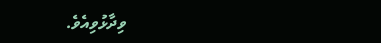ވިދާޅުވިއެވެ.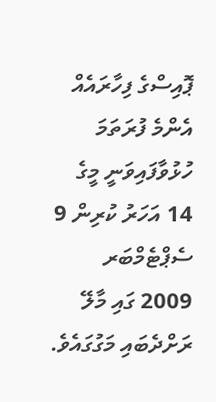ޕޮއިސްގެ ފިހާރައެއް އެންމެ ފުރަތަމަ ހުޅުވާފައިވަނީ މީގެ 14 އަހަރު ކުރިން 9 ސެޕްޓެމްބަރ 2009 ގައި މާލޭ ރަށްދެބައި މަގުގައެވެ.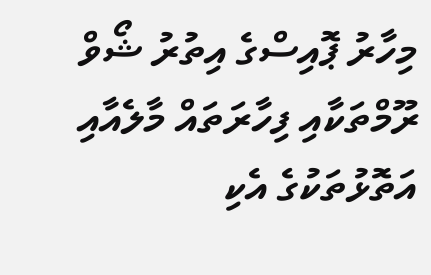މިހާރު ޕޮއިސްގެ އިތުރު ޝޯވް ރޫމްތަކާއި ފިހާރަތައް މާލެއާއި އަތޮޅުތަކުގެ އެކި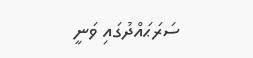ސަރަޙައްދުގައި ވަނީ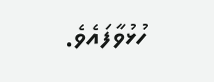ހުޅުވާފައެވެ.